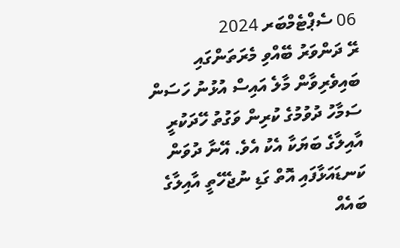06 ސެޕްޓެމްބަރ 2024
ރޭ ދަންވަރު ބޭއްވި މެރަތަންގައި ބައިވެރިވާން މާލެ އައިސް އުޅުނު ހަސަން ސަމާހު ދުވުމުގެ ކުރިން ވަގުތު ހޭދަކުރީ އާއިލާގެ ބަޔަކާ އެކު އެވެ. އޭނާ ދުވަން ކަނޑައަޅާފައި އޮތް ގަޑި ނުޖެހޭތީ އާއިލާގެ ބައެއް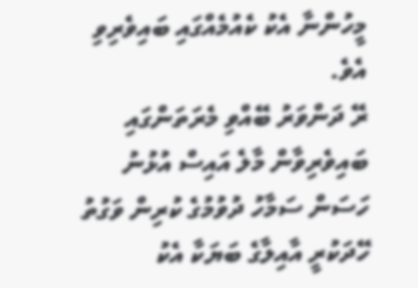މީހުންނާ އެކު ކެއުމެއްގައި ބައިވެރިވި އެވެ.
ރޭ ދަންވަރު ބޭއްވި މެރަތަންގައި ބައިވެރިވާން މާލެ އައިސް އުޅުނު ހަސަން ސަމާހު ދުވުމުގެ ކުރިން ވަގުތު ހޭދަކުރީ އާއިލާގެ ބަޔަކާ އެކު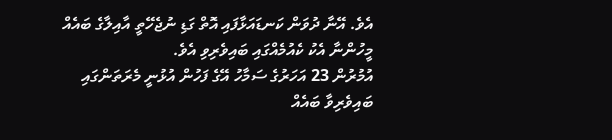އެވެ. އޭނާ ދުވަން ކަނޑައަޅާފައި އޮތް ގަޑި ނުޖެހޭތީ އާއިލާގެ ބައެއް މީހުންނާ އެކު ކެއުމެއްގައި ބައިވެރިވި އެވެ.
އުމުރުން 23 އަހަރުގެ ސަމާހު އޭގެ ފަހުން އުޅުނީ މެރަތަންގައި ބައިވެރިވާ ބައެއް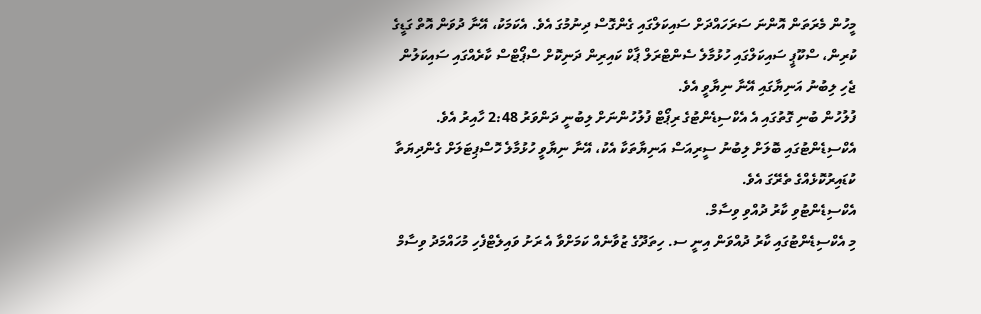މީހުން މެރަތަން އޮންނަ ސަރަހައްދަށް ސައިކަލްގައި ގެންގޮސް ދިނުމުގަ އެވެ. އެކަމަކު، އޭނާ ދުވަން އޮތް ގަޑީގެ ކުރިން، ސްކޫޕީ ސައިކަލްގައި ހުޅުމާލެ ސެންޓްރަލް ޕާކް ކައިރިން ދަނިކޮށް ސްޕޯޓްސް ކާރެއްގައި ސައިކަލުން ޖެހި ލިބުނު އަނިޔާގައި އޭނާ ނިޔާވީ އެވެ.
ފުލުހުން ބުނި ގޮތުގައި އެ އެކްސިޑެންޓުގެ ރިޕޯޓް ފުލުހުންނަށް ލިބުނީ ދަންވަރު 2:48 ހާއިރު އެވެ.
އެކްސިޑެންޓުގައި ބޮލަށް ލިބުނު ސީރިއަސް އަނިޔާތަކާ އެކު، އޭނާ ނިޔާވީ ހުޅުމާލެ ހޮސްޕިޓަލަށް ގެންދިޔަތާ ކުޑައިރުކޮޅެއްގެ ތެރޭގަ އެވެ.
އެކްސިޑެންޓުވި ކާރު ދުއްވި ވިސާމް.
މި އެކްސިޑެންޓުގައި ކާރު ދުއްވަން އިނީ ސ. ހިތަދޫގެ ޒުވާނެއް ކަމަށްވާ އެ ރަށު ވައިލެޓްފެހި މުހައްމަދު ވިސާމް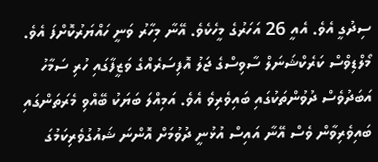ސިދުގީ އެވެ. އެއީ 26 އަހަރުގެ މީހެކެވެ. އޭނާ މިހާރު ވަނީ ހައްޔަރުކޮށްފަ އެވެ.
މޯލްޑިވްސް ކަރެކްޝަނަލް ސާވިސްގެ ޖަލު އޮފިސަރެއްގެ ވަޒީފާގައި ހުރި ސަމާހު އަބަދުވެސް ދުވުންތަކުގައި ބައިވެރިވެ އެވެ. އަމިއްލަ ބަޔަކު ބޭއްވި މެރަތަންގައި ބައިވެރިވާން ވެސް އޭނާ އައިސް އުޅުނީ ދުވުމަށް އޮންނަ ޝައުގުވެރިކަމުގަ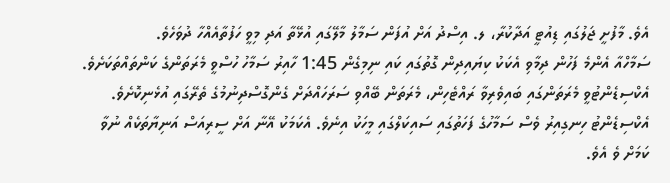އެވެ. މާފުށީ ޖަލުގައި ޑިއުޓީ އަދާކުރާ، ލ. އިސްދު އަށް އުފަން ސަމާލު މާލޭގައި އުޅޭތާ އަދި މިވީ ހަފުތާއެއްހާ ދުވަހެވެ.
ސަމާހްއާ އެންމެ ފަހުން ދިމާވި އެކަކު ކިޔައިދިން ގޮތުގައި ކައި ނިމިގެން 1:45 ހާއިރު ސަމާހު ހުސްވީ މެރަތަންގެ ކަންތައްތަކަށެވެ. އެކްސިޑެންޓުވީ މެރަތަންގައި ބައިވެރިވާ ރައްޓެހިން، މެރަތަން ބޭއްވި ސަރަހައްދަށް ގެންގޮސްދިނުމުގެ ތެރޭގައި އުޅެނިކޮށެވެ. އެކްސިޑެންޓު ހިނގިއިރު ވެސް ސަމާހުގެ ފަހަތުގައި ސައިކަލްގައި މީހަކު އިނެވެ. އެކަމަކު އޭނާ އަށް ސީރިއަސް އަނިޔާތަކެއް ނުވާ ކަމަށް ވެ އެވެ.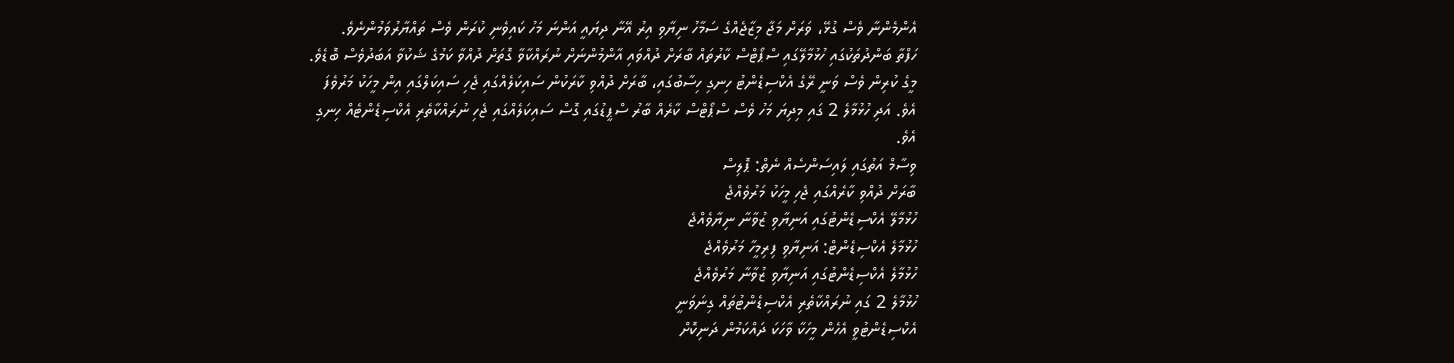އެންމެންނާ ވެސް ގުޅޭ، ވަރަށް މަޖާ މިޒާޖެއްގެ ސަމާހު ނިޔާވި އިރު އޭނާ ދިޔައީ އަންނަ މަހު ކައިވެނި ކުރަން ވެސް ތައްޔާރުވަމުންނެވެ.
ހަފްތާ ބަންދުތަކުގައި ހުޅުމާލޭގައި ސްޕޯޓްސް ކާރުތައް ބާރަށް ދުއްވައި އާންމުންނަށް ނުރައްކާވާ ގޮތަށް ދުއްވާ ކަމުގެ ޝަކުވާ އަބަދުވެސް ބޮޑެވެ. މީގެ ކުރިން ވެސް ވަނީ ރޭގެ އެކްސިޑެންޓު ހިނގި ހިސާބުގައި، ބާރަށް ދުއްވި ކާރަކުން ސައިކަލެއްގައި ޖެހި ސައިކަލްގައި އިން މީހަކު މަރުވެފަ އެވެ. އަދި ހުޅުމާލެ 2 ގައި މިދިޔަ މަހު ވެސް ސްޕޯޓްސް ކާރެއް ބާރު ސްޕީޑުގައި ގޮސް ސައިކަލެއްގައި ޖެހި ނުރައްކާތެރި އެކްސިޑެންޓެއް ހިނގި އެވެ.
ވިސާމް އަތުގައި ލައިސަންސެއް ނެތް: ޕޮލިސް
ބާރަށް ދުއްވި ކާރެއްގައި ޖެހި މީހަކު މަރުވެއްޖެ
ހުޅުމާލޭ އެކްސިޑެންޓުގައި އަނިޔާވި ޒުވާނާ ނިޔާވެއްޖެ
ހުޅުމާލެ އެކްސިޑެންޓް: އަނިޔާވި ފިރިމީހާ މަރުވެއްޖެ
ހުޅުމާލެ އެކްސިޑެންޓުގައި އަނިޔާވި ޒުވާނާ މަރުވެއްޖެ
ހުޅުމާލެ 2 ގައި ނުރައްކާތެރި އެކްސިޑެންޓުތައް ގިނަވަނީ
އެކްސިޑެންޓުވީ އެހެން މީހަކާ ވާހަކަ ދައްކަމުން ދަނިކޮށް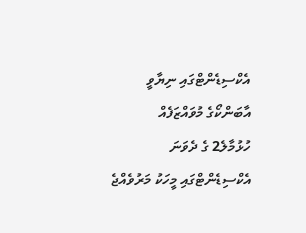އެކްސިޑެންޓްގައި ނިޔާވީ އާބަންކޯގެ މުވައްޒަފެއް
ހުޅުމާލެ2 ގެ ދެވަނަ އެކްސިޑެންޓްގައި މީހަކު މަރުވެއްޖެ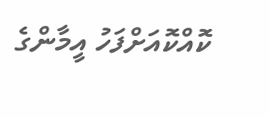ކޮއްކޮއަށްފަހު އީމާންގެ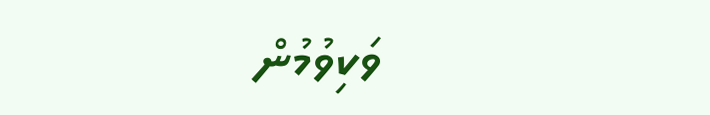ވަކިވުމުން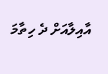އާއިލާއަށް ދެ ހިތާމަ